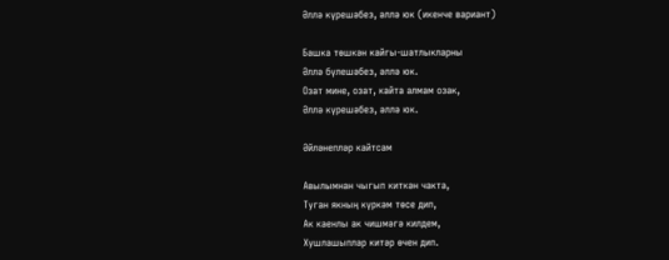Әллә күрешәбез, әллә юк (икенче вариант)

Башка төшкән кайгы-шатлыкларны
Әллә бүлешәбез, әллә юк.
Озат мине, озат, кайта алмам озак,
Әллә күрешәбез, әллә юк.

Әйләнепләр кайтсам

Авылымнан чыгып киткән чакта,
Туган якның күркәм төсе дип,
Ак каенлы ак чишмәгә килдем,
Хушлашыплар китәр өчен дип.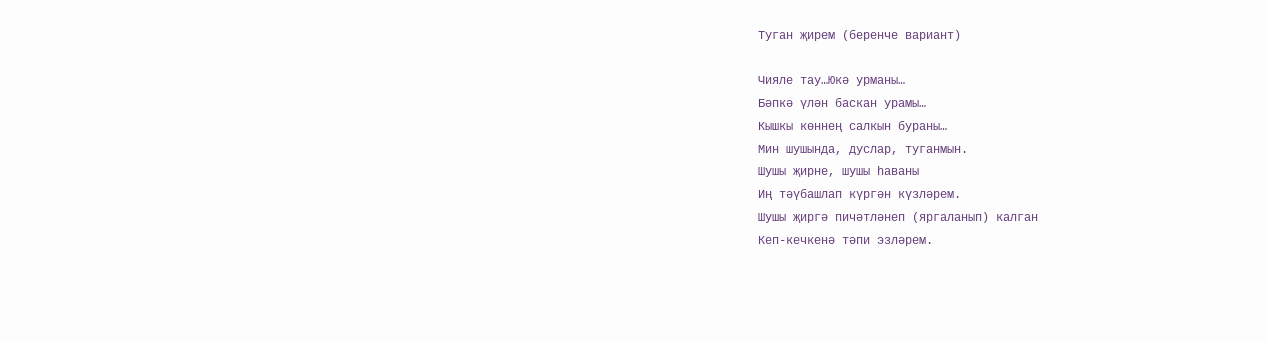Туган җирем (беренче вариант)

Чияле тау…Юкә урманы…
Бәпкә үлән баскан урамы…
Кышкы көннең салкын бураны…
Мин шушында, дуслар, туганмын.
Шушы җирне, шушы һаваны
Иң тәүбашлап күргән күзләрем.
Шушы җиргә пичәтләнеп (яргаланып) калган
Кеп-кечкенә тәпи эзләрем.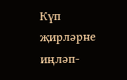Күп җирләрне иңләп-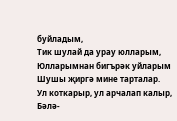буйладым,
Тик шулай да урау юлларым,
Юлларымнан бигърәк уйларым
Шушы җиргә мине тарталар.
Ул коткарыр, ул арчалап калыр,
Бәлә-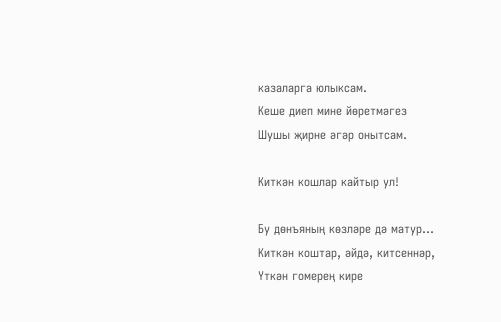казаларга юлыксам.
Кеше диеп мине йөретмәгез
Шушы җирне әгәр онытсам.

Киткән кошлар кайтыр ул!

Бу дөнъяның көзләре дә матур…
Киткән коштар, әйдә, китсеннәр,
Үткән гомерең кире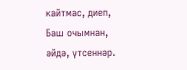кайтмас, диеп,
Баш очымнан, әйдә, үтсеннәр.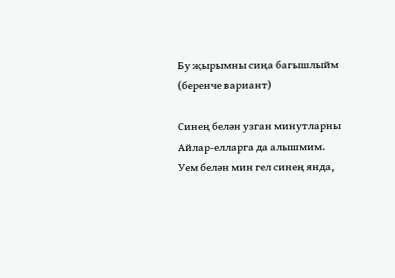Бу җырымны сиңа багышлыйм (беренче вариант)

Синең белән узган минутларны
Айлар-елларга да алышмим.
Уем белән мин гел синең янда,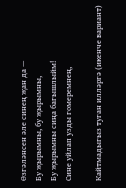Өзгәләнсен әле синең җан да —
Бу җырымны, бу җырымны,
Бу җырымны сиңа багышлыйм!
Сине уйлап узды гомеремнең,

Кайтмадыгыз туган илләргә (икенче вариант)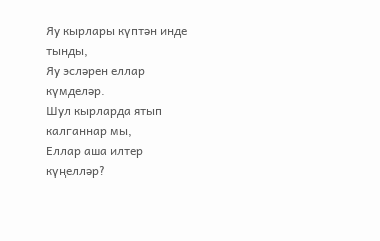Яу кырлары күптән инде тынды,
Яу эсләрен еллар күмделәр.
Шул кырларда ятып калганнар мы,
Еллар аша илтер күңелләр?